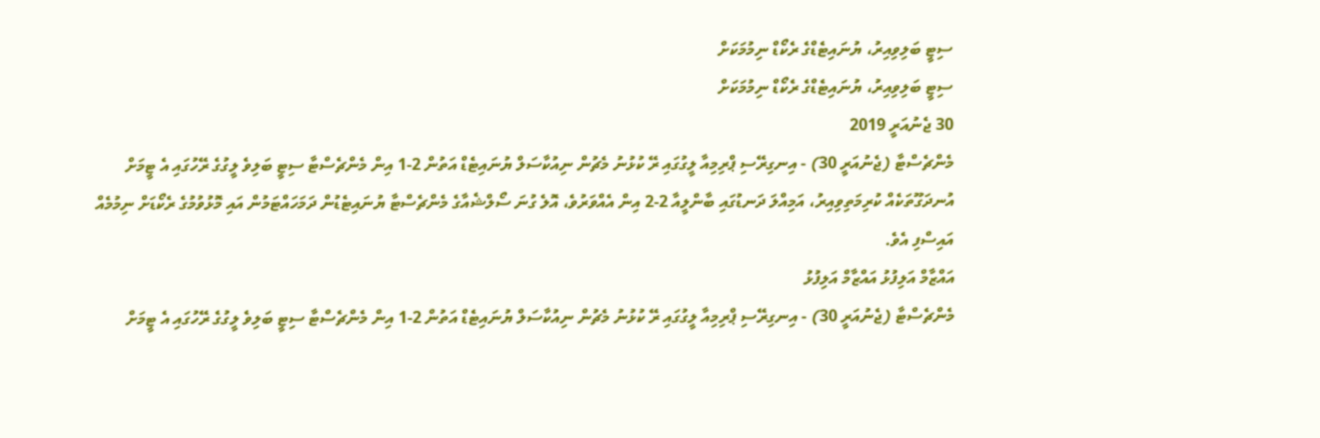ސިޓީ ބަލިވިއިރު، ޔުނައިޓެޑްގެ ރެކޯޑް ނިމުމަކަށް
ސިޓީ ބަލިވިއިރު، ޔުނައިޓެޑްގެ ރެކޯޑް ނިމުމަކަށް
30 ޖެނުއަރީ 2019
މެންޗެސްޓާ (ޖެނުއަރީ 30) - އިނގިރޭސި ޕްރިމިއާ ލީގުގައި ރޭ ކުޅުނު މެޗުން ނިއުކާސަލް ޔުނައިޓެޑް އަތުން 2-1 އިން މެންޗެސްޓާ ސިޓީ ބަލިވެ ލީގުގެ ރޭހުގައި އެ ޓީމަށް އުނދަގޫތަކެއް ކުރިމަތިވިއިރު، އަމިއްލަ ދަނޑުގައި ބާންލީއާ 2-2 އިން އެއްވަރުވެ، އޮލެ ގުނަ ސޯލްޝެއާގެ މެންޗެސްޓާ ޔުނައިޓެޑުން ދަމަހައްޓަމުން އައި މޮޅުވުމުގެ ރެކޯޑަށް ނިމުމެއް އައިސްފި އެވެ.
އައްޒާމް އަލިފުޅު އައްޒާމް އަލިފުޅު
މެންޗެސްޓާ (ޖެނުއަރީ 30) - އިނގިރޭސި ޕްރިމިއާ ލީގުގައި ރޭ ކުޅުނު މެޗުން ނިއުކާސަލް ޔުނައިޓެޑް އަތުން 2-1 އިން މެންޗެސްޓާ ސިޓީ ބަލިވެ ލީގުގެ ރޭހުގައި އެ ޓީމަށް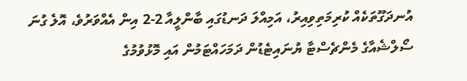އުނދަގޫތަކެއް ކުރިމަތިވިއިރު، އަމިއްލަ ދަނޑުގައި ބާންލީއާ 2-2 އިން އެއްވަރުވެ، އޮލެ ގުނަ ސޯލްޝެއާގެ މެންޗެސްޓާ ޔުނައިޓެޑުން ދަމަހައްޓަމުން އައި މޮޅުވުމުގެ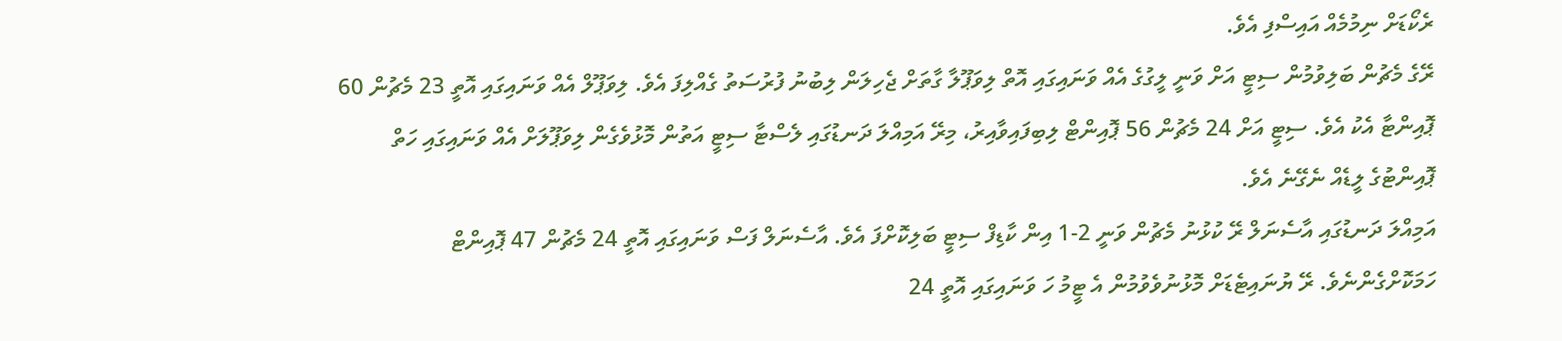ރެކޯޑަށް ނިމުމެއް އައިސްފި އެވެ.
ރޭގެ މެޗުން ބަލިވުމުން ސިޓީ އަށް ވަނީ ލީގުގެ އެއް ވަނައިގައި އޮތް ލިވަޕޫލާ ގާތަށް ޖެހިލަން ލިބުނު ފުރުސަތު ގެއްލިފަ އެވެ. ލިވަޕޫލް އެއް ވަނައިގައި އޮތީ 23 މެޗުން 60 ޕޮއިންޓާ އެކު އެވެ. ސިޓީ އަށް 24 މެޗުން 56 ޕޮއިންޓް ލިބިފައިވާއިރު، މިރޭ އަމިއްލަ ދަނޑުގައި ލެސްޓާ ސިޓީ އަތުން މޮޅުވެގެން ލިވަޕޫލަށް އެއް ވަނައިގައި ހަތް ޕޮއިންޓުގެ ލީޑެއް ނެގޭނެ އެވެ.
އަމިއްލަ ދަނޑުގައި އާސެނަލް ރޭ ކުޅުނު މެޗުން ވަނީ 2-1 އިން ކާޑިފް ސިޓީ ބަލިކޮށްފަ އެވެ. އާސެނަލް ފަސް ވަނައިގައި އޮތީ 24 މެޗުން 47 ޕޮއިންޓް ހަމަކޮށްގެންނެވެ. ރޭ ޔުނައިޓެޑަށް މޮޅުނުވެވުމުން އެ ޓީމު ހަ ވަނައިގައި އޮތީ 24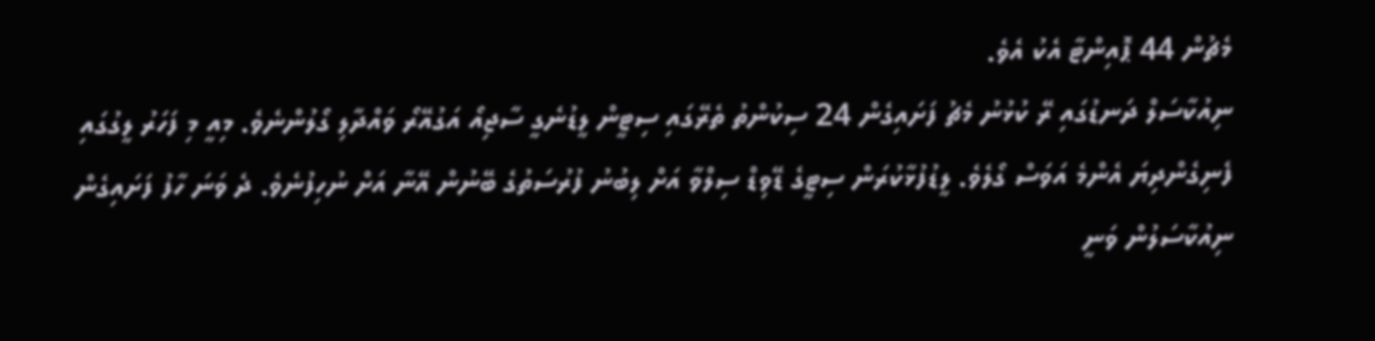މެޗުން 44 ޕޮއިންޓާ އެކު އެވެ.
ނިއުކާސަލް ދަނޑުގައި ރޭ ކުޅުނު މެޗު ފަށައިގެން 24 ސިކުންތު ތެރޭގައި ސިޓީން ލީޑުނެގީ ސާޖިއޯ އަގުއޭރޯ ވައްދާލި ގޯލުންނެވެ. މިއީ މި ފަހަރު ލީގުގައި ފެނިގެންދިޔަ އެންމެ އަވަސް ގޯލެވެ. ލީޑުފުޅާކުރަން ސިޓީގެ ޑޭވިޑް ސިލްވާ އަށް ލިބުނު ފުރުސަތުގެ ބޭނުން އޭނާ އަށް ނުހިފުނެވެ. ދެ ވަނަ ހާފު ފަށައިގެން ނިއުކާސަލުން ވަނީ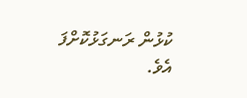ކުޅުން ރަނގަޅުކޮށްފަ އެވެ.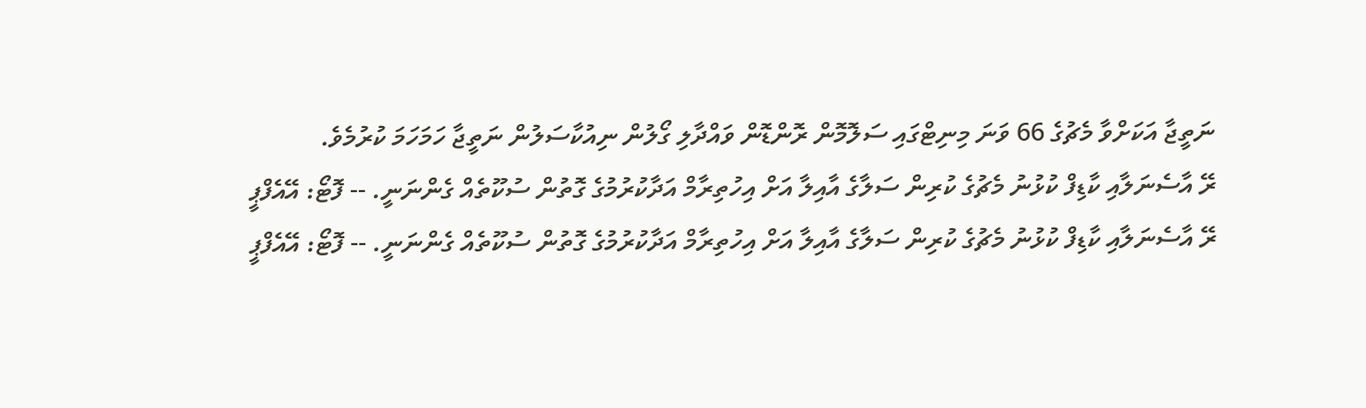ނަތީޖާ އަކަށްވާ މެޗުގެ 66 ވަނަ މިނިޓްގައި ސަލޮމޮން ރޮންޑޮން ވައްދާލި ގޯލުން ނިއުކާސަލުން ނަތީޖާ ހަމަހަމަ ކުރުމެވެ.
ރޭ އާސެނަލާއި ކާޑިފް ކުޅުނު މެޗުގެ ކުރިން ސަލާގެ އާއިލާ އަށް އިހުތިރާމް އަދާކުރުމުގެ ގޮތުން ސުކޫތެއް ގެންނަނީ. -- ފޮޓޯ: އޭއެފްޕީ
ރޭ އާސެނަލާއި ކާޑިފް ކުޅުނު މެޗުގެ ކުރިން ސަލާގެ އާއިލާ އަށް އިހުތިރާމް އަދާކުރުމުގެ ގޮތުން ސުކޫތެއް ގެންނަނީ. -- ފޮޓޯ: އޭއެފްޕީ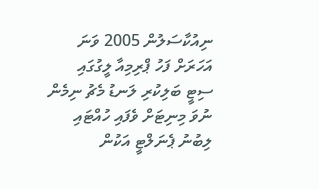ނިއުކާސަލުން 2005 ވަނަ އަހަރަށް ފަހު ޕްރިމިއާ ލީގުގައި ސިޓީ ބަލިކުރި ލަނޑު މެޗު ނިމެން ނުވަ މިނިޓަށް ވެފައި ހުއްޓައި ލިބުނު ޕެނަލްޓީ އަކުން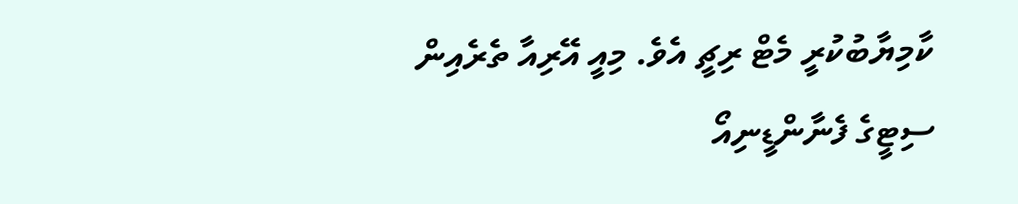ކާމިޔާބުކުރީ މެޓް ރިޗީ އެވެ. މިއީ އޭރިއާ ތެރެއިން ސިޓީގެ ފެނާންޑީނިއޯ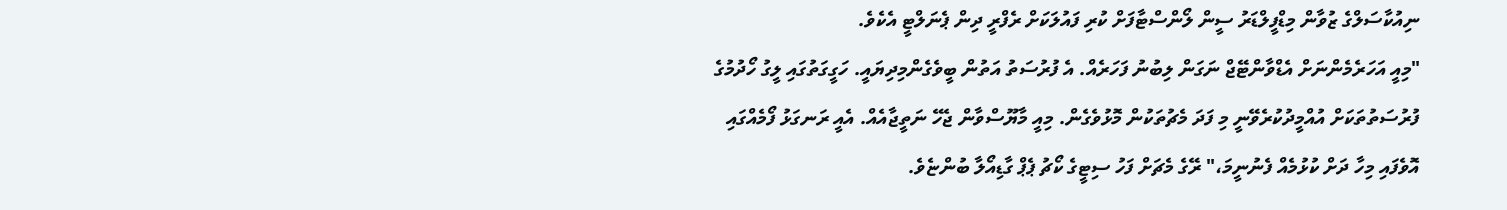ނިއުކާސަލްގެ ޒުވާން މިޑްފީލްޑަރު ސީން ލޯންސްޓާފަށް ކުރި ފައުލަކަށް ރެފްރީ ދިން ޕެނަލްޓީ އެކެވެ.
"މިއީ އަހަރެމެންނަށް އެޑްވާންޓޭޖް ނަގަން ލިބުނު ފަހަރެއް. އެ ފުރުސަތު އަތުން ބީވެގެންމިދިޔައީ. ހަގީގަތުގައި ލީގު ހޯދުމުގެ ފުރުސަތުތަކަށް އުއްމީދުކުރެވޭނީ މި ފަދަ މެޗުތަކުން މޮޅުވެގެން. މިއީ މާޔޫސްވާން ޖެހޭ ނަތީޖާއެއް. އެއީ ރަނގަޅު ފޯމެއްގައި އޮވެފައި މިހާ ދަށް ކުޅުމެއް ފެނުނީމަ،" ރޭގެ މެޗަށް ފަހު ސިޓީގެ ކޯޗު ޕެޕް ގާޑިއޯލާ ބުންޏެވެ.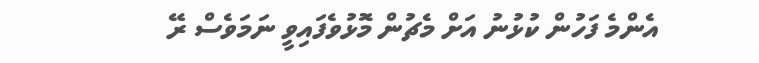އެންމެ ފަހުން ކުޅުނު އަށް މެޗުން މޮޅުވެފައިވީ ނަމަވެސް ރޭ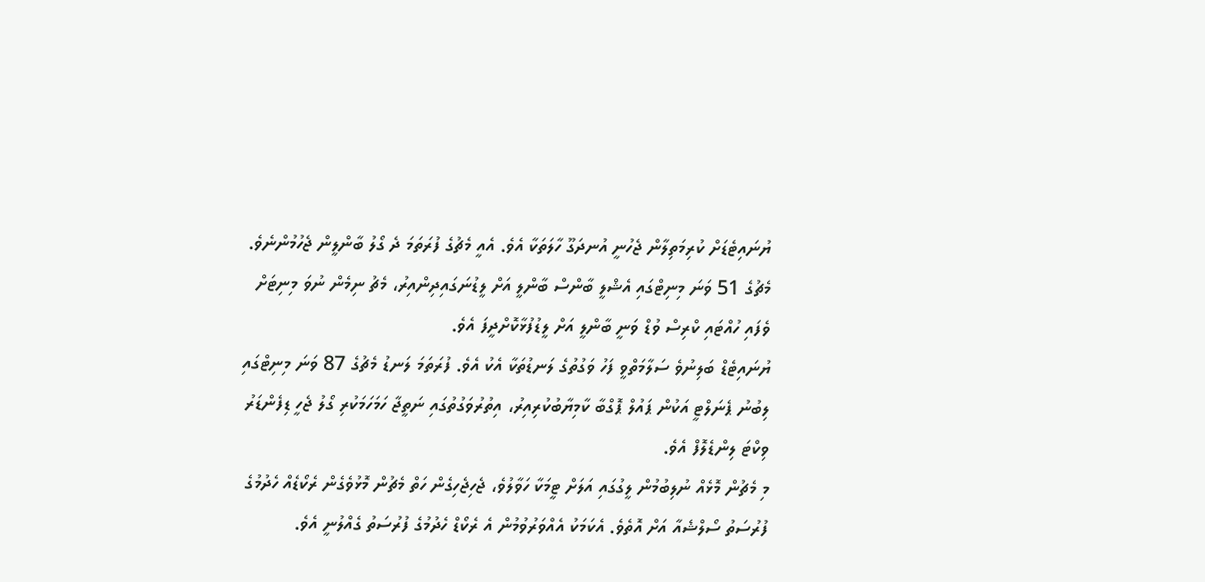ޔުނައިޓެޑަށް ކުރިމަތިލާން ޖެހުނީ އުނދަގޫ ހާލަތަކާ އެވެ. އެއީ މެޗުގެ ފުރަތަމަ ދެ ގޯލު ބާންލީން ޖެހުމުންނެވެ. މެޗުގެ 51 ވަނަ މިނިޓްގައި އެޝްލީ ބާންސް ބާންލީ އަށް ލީޑުނަގައިދިންއިރު، މެޗު ނިމެން ނުވަ މިނިޓަށް ވެފައި ހުއްޓައި ކްރިސް ވުޑް ވަނީ ބާންލީ އަށް ލީޑުފުޅާކޮށްދީފަ އެވެ.
ޔުނައިޓެޑް ބަލިނުވެ ސަލާމަތްވީ ފަހު ވަގުތުގެ ލަނޑުތަކާ އެކު އެވެ. ފުރަތަމަ ލަނޑު މެޗުގެ 87 ވަނަ މިނިޓްގައި ލިބުނު ޕެނަލްޓީ އަކުން ޕައުލް ޕޮގްބާ ކާމިޔާބުކުރިއިރު، އިތުރުވަގުތުގައި ނަތީޖާ ހަމަހަމަކުރި ގޯލު ޖެހީ ޑިފެންޑަރު ވިކްޓަ ލިންޑެލޮފް އެވެ.
މި މެޗުން މޮޅެއް ނުލިބުމުން ލީގުގައި އަލަށް ޓީމަކާ ހަވާލުވެ، ޖެހިޖެހިގެން ހަތް މެޗުން މޮޅުވެގެން ރެކޯޑެއް ހެދުމުގެ ފުރުސަތު ސޯލްޝެއާ އަށް އޮތެވެ. އެކަމަކު އެއްވަރުވުމުން އެ ރެކޯޑް ހެދުމުގެ ފުރުސަތު ގެއްލުނީ އެވެ.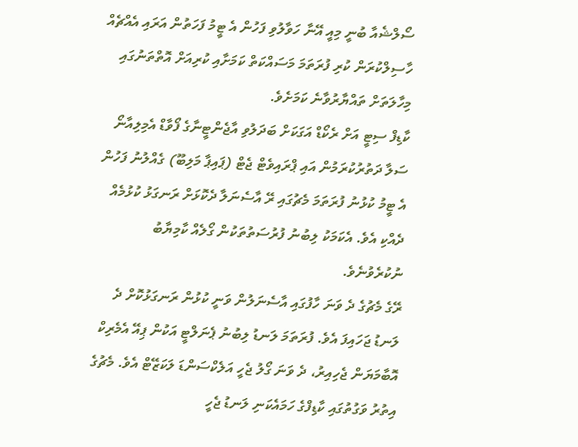ސޯލްޝެއާ ބުނީ މިއީ އޭނާ ހަވާލުވި ފަހުން އެ ޓީމު ފަހަތުން އަރައި އެއްޗެއް ހާސިލްކުރަން ކުރި ފުރަތަމަ މަސައްކަތް ކަމަށާއި ކުރިއަށް އޮތްތަނުގައި މިހާލަތަށް ތައްޔާރުވާނެ ކަމަށެވެ.
ކާޑިފް ސިޓީ އަށް ރެކޯޑް އަގަކަށް ބަދަލުވި އާޖެންޓީނާގެ ފޯވާޑް އެމިލިއާނޯ ސަލާ ދަތުރުކުރަމުން އައި ޕްރައިވެޓް ޖެޓް (ޕައިޕާ މަލިބޫ) ގެއްލުނު ފަހުން އެ ޓީމު ކުޅުނު ފުރަތަމަ މެޗުގައި ރޭ އާސެނަލާ ދެކޮޅަށް ރަނގަޅު ކުޅުމެއް ދެއްކި އެވެ. އެކަމަކު ލިބުނު ފުރުސަތުތަކުން ގޯލެއް ކާމިޔާބު ނުކުރެވުނެވެ.
ރޭގެ މެޗުގެ ދެ ވަނަ ހާފުގައި އާސެނަލުން ވަނީ ކުޅުން ރަނގަޅުކޮށް ދެ ލަނޑު ޖަހައިފަ އެވެ. ފުރަތަމަ ލަނޑު ލިބުނު ޕެނަލްޓީ އަކުން ޕިއޭ އެމެރިކް އޮބާމަޔަން ޖެހިއިރު، ދެ ވަނަ ގޯލު ޖެހީ އަލެކްސަންޑަ ލަކަޒޭޓް އެވެ. މެޗުގެ އިތުރު ވަގުތުގައި ކާޑިފްގެ ހަމައެކަނި ލަނޑު ޖެހީ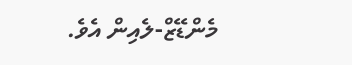މެންޑޭޒް-ލެއިން އެވެ.